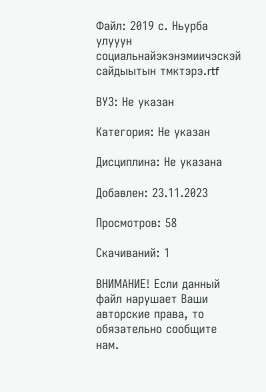Файл: 2019 с. Ньурба улууун социальнайэкэнэмиичэскэй сайдыытын тмктэрэ.rtf

ВУЗ: Не указан

Категория: Не указан

Дисциплина: Не указана

Добавлен: 23.11.2023

Просмотров: 58

Скачиваний: 1

ВНИМАНИЕ! Если данный файл нарушает Ваши авторские права, то обязательно сообщите нам.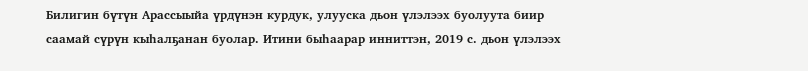Билигин бүтүн Арассыыйа үрдүнэн курдук, улууска дьон үлэлээх буолуута биир саамай сүрүн кыһалҕанан буолар. Итини быһаарар инниттэн, 2019 с. дьон үлэлээх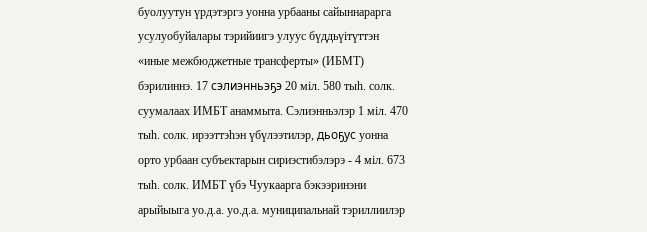буолуутун үрдэтэргэ уонна урбааны сайыннарарга усулуобуйалары тэрийиигэ улуус бүддьүітүттэн «иные межбюджетные трансферты» (ИБМТ) бэрилиннэ. 17 сэлиэнньэҕэ 20 міл. 580 тыһ. солк. суумалаах ИМБТ анаммыта. Сэлиэнньэлэр 1 міл. 470 тыһ. солк. ирээттэһэн үбүлээтилэр, дьоҕус уонна орто урбаан субъектарын сириэстибэлэрэ - 4 міл. 673 тыһ. солк. ИМБТ үбэ Чуукаарга бэкээринэни арыйыыга уо.д.а. уо.д.а. муниципальнай тэриллиилэр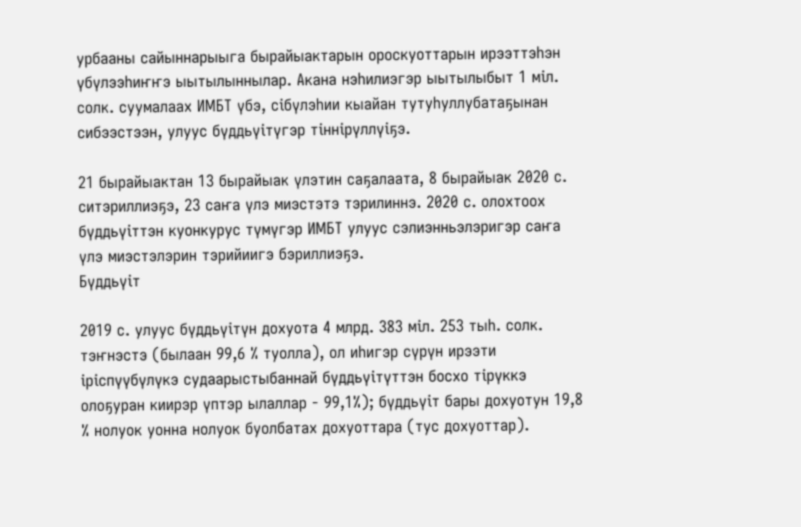урбааны сайыннарыыга бырайыактарын ороскуоттарын ирээттэһэн үбүлээһиҥҥэ ыытылыннылар. Акана нэһилиэгэр ыытылыбыт 1 міл. солк. суумалаах ИМБТ үбэ, сібүлэһии кыайан тутуһуллубатаҕынан сибээстээн, улуус бүддьүітүгэр тіннірүллүіҕэ.

21 бырайыактан 13 бырайыак үлэтин саҕалаата, 8 бырайыак 2020 с. ситэриллиэҕэ, 23 саҥа үлэ миэстэтэ тэрилиннэ. 2020 с. олохтоох бүддьүіттэн куонкурус түмүгэр ИМБТ улуус сэлиэнньэлэригэр саҥа үлэ миэстэлэрин тэрийиигэ бэриллиэҕэ.
Бүддьүіт

2019 с. улуус бүддьүітүн дохуота 4 млрд. 383 міл. 253 тыһ. солк. тэҥнэстэ (былаан 99,6 % туолла), ол иһигэр сүрүн ирээти іріспүүбүлүкэ судаарыстыбаннай бүддьүітүттэн босхо тірүккэ олоҕуран киирэр үптэр ылаллар - 99,1%); бүддьүіт бары дохуотун 19,8 % нолуок уонна нолуок буолбатах дохуоттара (тус дохуоттар).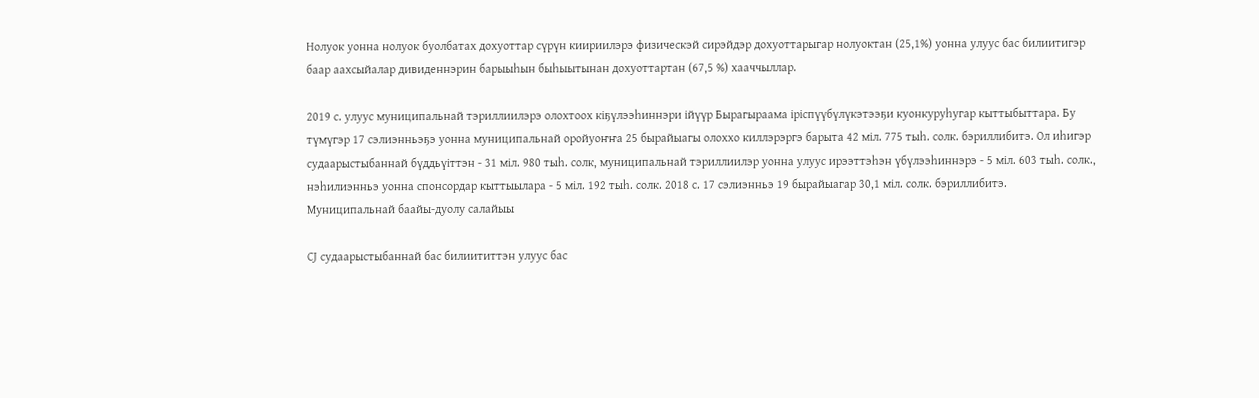Нолуок уонна нолуок буолбатах дохуоттар сүрүн киириилэрэ физическэй сирэйдэр дохуоттарыгар нолуоктан (25,1%) уонна улуус бас билиитигэр баар аахсыйалар дивиденнэрин барыыһын быһыытынан дохуоттартан (67,5 %) хааччыллар.

2019 с. улуус муниципальнай тэриллиилэрэ олохтоох кіҕүлээһиннэри ійүүр Бырагыраама іріспүүбүлүкэтээҕи куонкуруһугар кыттыбыттара. Бу түмүгэр 17 сэлиэнньэҕэ уонна муниципальнай оройуоҥҥа 25 бырайыагы олоххо киллэрэргэ барыта 42 міл. 775 тыһ. солк. бэриллибитэ. Ол иһигэр судаарыстыбаннай бүддьүіттэн - 31 міл. 980 тыһ. солк, муниципальнай тэриллиилэр уонна улуус ирээттэһэн үбүлээһиннэрэ - 5 міл. 603 тыһ. солк., нэһилиэнньэ уонна спонсордар кыттыылара - 5 міл. 192 тыһ. солк. 2018 с. 17 сэлиэнньэ 19 бырайыагар 30,1 міл. солк. бэриллибитэ.
Муниципальнай баайы-дуолу салайыы

СЈ судаарыстыбаннай бас билиититтэн улуус бас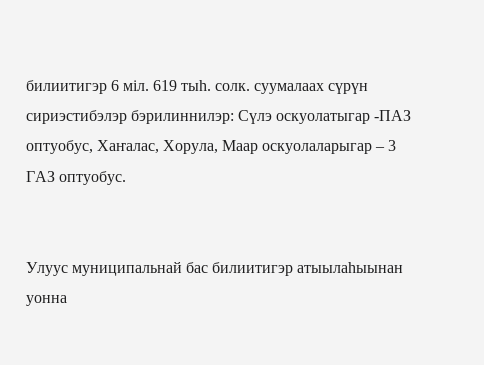билиитигэр 6 міл. 619 тыһ. солк. суумалаах сүрүн сириэстибэлэр бэрилиннилэр: Сүлэ оскуолатыгар -ПАЗ оптуобус, Хаҥалас, Хорула, Маар оскуолаларыгар – 3 ГАЗ оптуобус.


Улуус муниципальнай бас билиитигэр атыылаһыынан уонна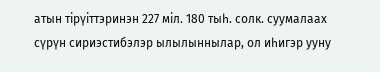атын тірүіттэринэн 227 міл. 180 тыһ. солк. суумалаах сүрүн сириэстибэлэр ылылыннылар, ол иһигэр ууну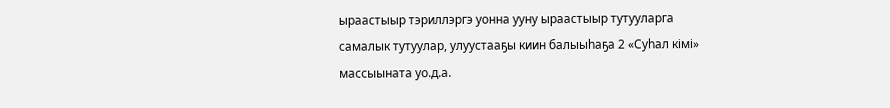ыраастыыр тэриллэргэ уонна ууну ыраастыыр тутууларга самалык тутуулар, улуустааҕы киин балыыһаҕа 2 «Суһал кімі» массыыната уо.д.а.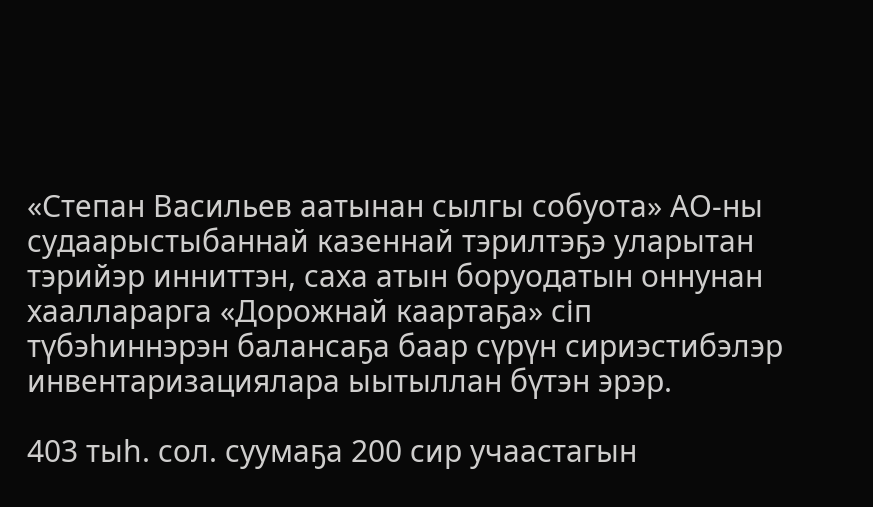«Степан Васильев аатынан сылгы собуота» АО-ны судаарыстыбаннай казеннай тэрилтэҕэ уларытан тэрийэр инниттэн, саха атын боруодатын оннунан хаалларарга «Дорожнай каартаҕа» сіп түбэһиннэрэн балансаҕа баар сүрүн сириэстибэлэр инвентаризациялара ыытыллан бүтэн эрэр.

403 тыһ. сол. суумаҕа 200 сир учаастагын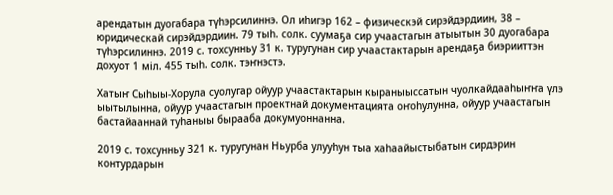арендатын дуогабара түһэрсилиннэ. Ол иһигэр 162 – физическэй сирэйдэрдиин, 38 – юридическай сирэйдэрдиин. 79 тыһ. солк. суумаҕа сир учаастагын атыытын 30 дуогабара түһэрсилиннэ. 2019 с. тохсунньу 31 к. туругунан сир учаастактарын арендаҕа биэрииттэн дохуот 1 міл. 455 тыһ. солк. тэҥнэстэ.

Хатыҥ Сыһыы-Хорула суолугар ойуур учаастактарын кыраныыссатын чуолкайдааһыҥҥа үлэ ыытылынна, ойуур учаастагын проектнай документацията оҥоһулунна, ойуур учаастагын бастайааннай туһаныы бырааба докумуоннанна.

2019 с. тохсунньу 321 к. туругунан Ньурба улууһун тыа хаһаайыстыбатын сирдэрин контурдарын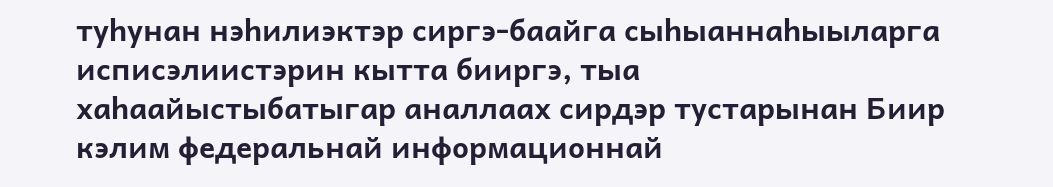туһунан нэһилиэктэр сиргэ-баайга сыһыаннаһыыларга исписэлиистэрин кытта бииргэ, тыа хаһаайыстыбатыгар аналлаах сирдэр тустарынан Биир кэлим федеральнай информационнай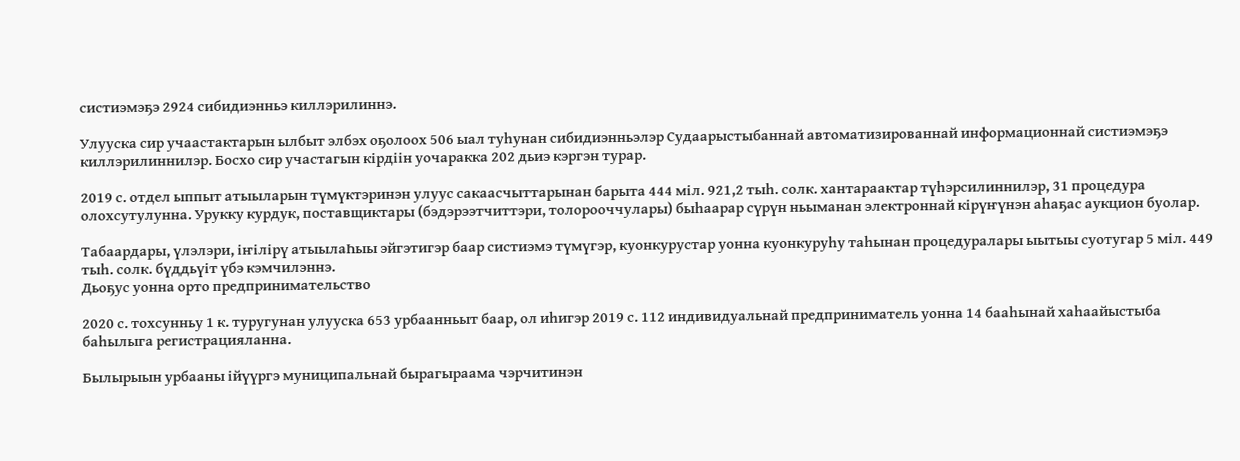систиэмэҕэ 2924 сибидиэнньэ киллэрилиннэ.

Улууска сир учаастактарын ылбыт элбэх оҕолоох 506 ыал туһунан сибидиэнньэлэр Судаарыстыбаннай автоматизированнай информационнай систиэмэҕэ киллэрилиннилэр. Босхо сир участагын кірдіін уочаракка 202 дьиэ кэргэн турар.

2019 с. отдел ыппыт атыыларын түмүктэринэн улуус сакаасчыттарынан барыта 444 міл. 921,2 тыһ. солк. хантараактар түһэрсилиннилэр, 31 процедура олохсутулунна. Урукку курдук, поставщиктары (бэдэрээтчиттэри, толорооччулары) быһаарар сүрүн ньыманан электроннай кірүҥүнэн аһаҕас аукцион буолар.

Табаардары, үлэлэри, іҥілірү атыылаҺыы эйгэтигэр баар систиэмэ түмүгэр, куонкурустар уонна куонкуруһу таһынан процедуралары ыытыы суотугар 5 міл. 449 тыһ. солк. бүддьүіт үбэ кэмчилэннэ.
Дьоҕус уонна орто предпринимательство

2020 с. тохсунньу 1 к. туругунан улууска 653 урбаанньыт баар, ол иһигэр 2019 с. 112 индивидуальнай предприниматель уонна 14 бааһынай хаһаайыстыба баһылыга регистрацияланна.

Былырыын урбааны ійүүргэ муниципальнай бырагыраама чэрчитинэн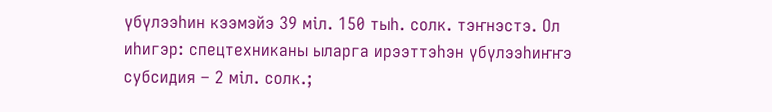үбүлээһин кээмэйэ 39 міл. 150 тыһ. солк. тэҥнэстэ. Ол иһигэр: спецтехниканы ыларга ирээттэһэн үбүлээһиҥҥэ субсидия – 2 міл. солк.;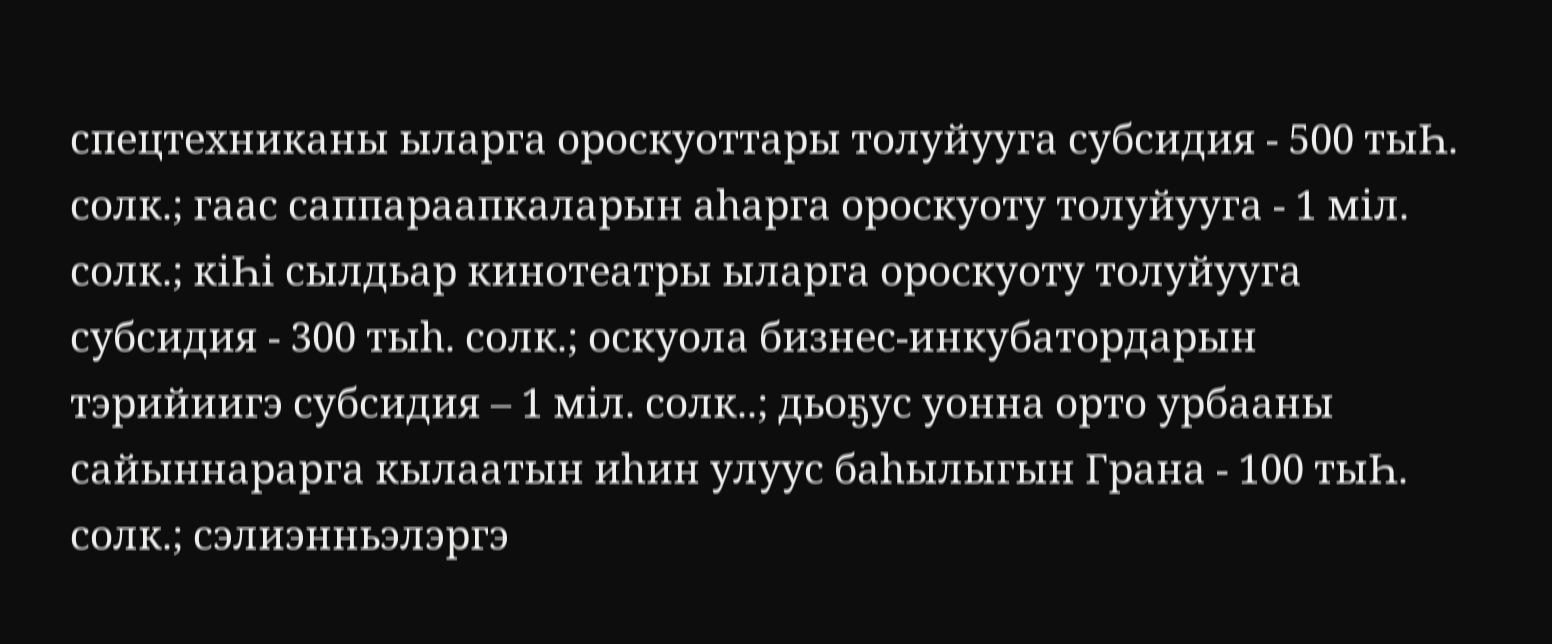спецтехниканы ыларга ороскуоттары толуйууга субсидия - 500 тыҺ. солк.; гаас саппараапкаларын аһарга ороскуоту толуйууга - 1 міл. солк.; кіҺі сылдьар кинотеатры ыларга ороскуоту толуйууга субсидия - 300 тыһ. солк.; оскуола бизнес-инкубатордарын тэрийиигэ субсидия – 1 міл. солк..; дьоҕус уонна орто урбааны сайыннарарга кылаатын иһин улуус баһылыгын Грана - 100 тыҺ. солк.; сэлиэнньэлэргэ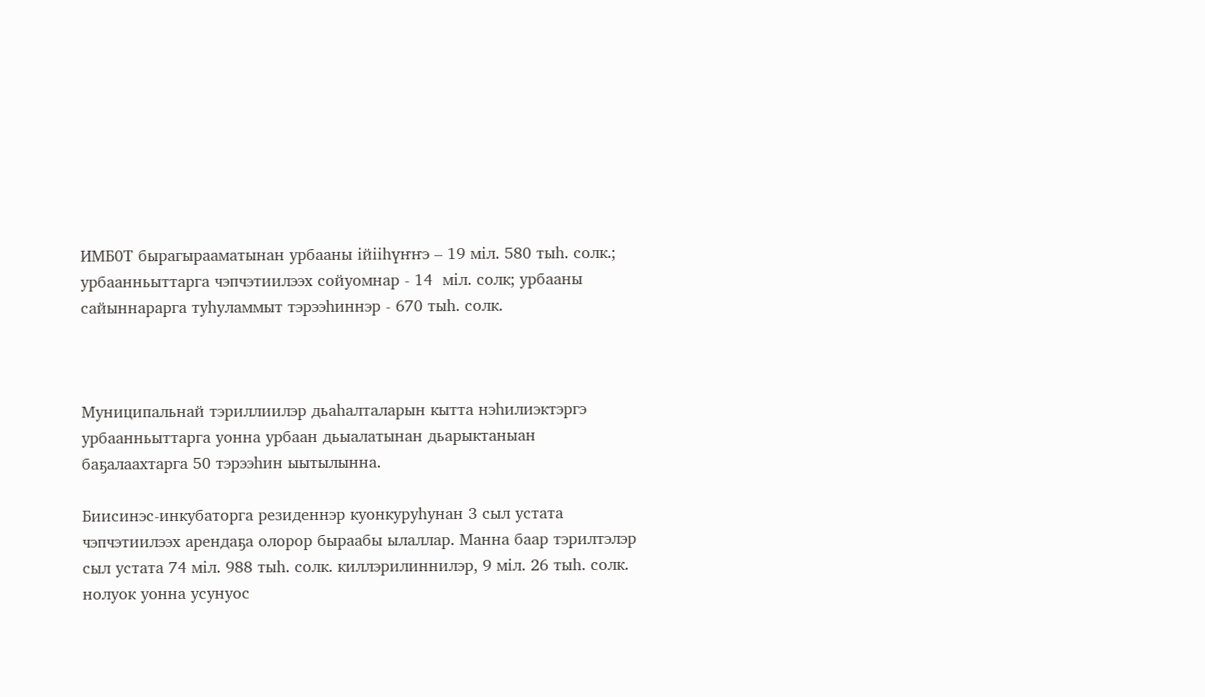ИМБ0Т бырагырааматынан урбааны ійііһүҥҥэ – 19 міл. 580 тыһ. солк.; урбаанньыттарга чэпчэтиилээх сойуомнар - 14  міл. солк; урбааны сайыннарарга туһуламмыт тэрээһиннэр - 670 тыһ. солк.



Муниципальнай тэриллиилэр дьаһалталарын кытта нэһилиэктэргэ урбаанньыттарга уонна урбаан дьыалатынан дьарыктаныан баҕалаахтарга 50 тэрээһин ыытылынна.

Биисинэс-инкубаторга резиденнэр куонкуруһунан 3 сыл устата чэпчэтиилээх арендаҕа олорор быраабы ылаллар. Манна баар тэрилтэлэр сыл устата 74 міл. 988 тыһ. солк. киллэрилиннилэр, 9 міл. 26 тыһ. солк. нолуок уонна усунуос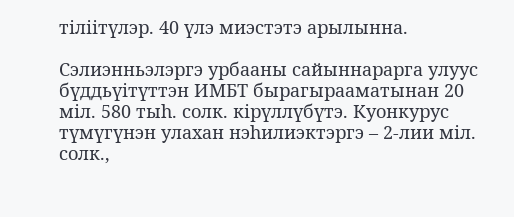тіліітүлэр. 40 үлэ миэстэтэ арылынна.

Сэлиэнньэлэргэ урбааны сайыннарарга улуус бүддьүітүттэн ИМБТ бырагырааматынан 20 міл. 580 тыһ. солк. кірүллүбүтэ. Куонкурус түмүгүнэн улахан нэһилиэктэргэ – 2-лии міл. солк.,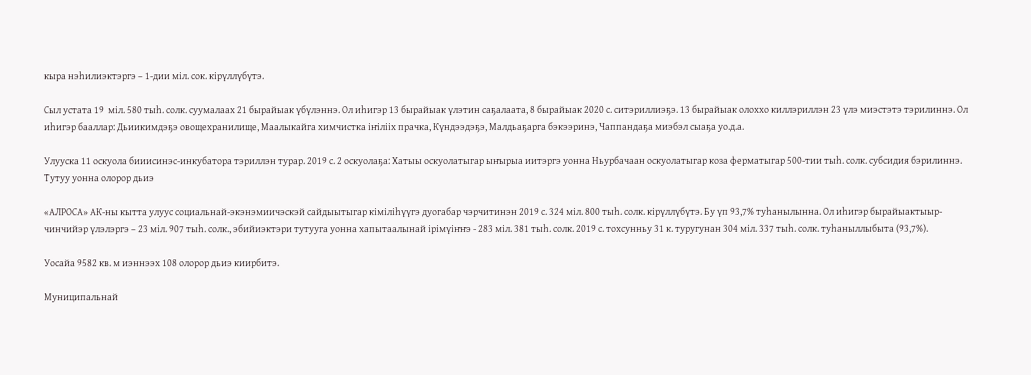кыра нэһилиэктэргэ – 1-дии міл. сок. кірүллүбүтэ.

Сыл устата 19  міл. 580 тыһ. солк. суумалаах 21 бырайыак үбүлэннэ. Ол иһигэр 13 бырайыак үлэтин саҕалаата, 8 бырайыак 2020 с. ситэриллиэҕэ. 13 бырайыак олоххо киллэриллэн 23 үлэ миэстэтэ тэрилиннэ. Ол иһигэр бааллар: Дьиикимдэҕэ овощехранилище, Маалыкайга химчистка іҥілііх прачка, Күндээдэҕэ, Малдьаҕарга бэкээринэ, Чаппандаҕа миэбэл сыаҕа уо.д.а.

Улууска 11 оскуола бииисинэс-инкубатора тэриллэн турар. 2019 с. 2 оскуолаҕа: Хатыы оскуолатыгар ыҥырыа иитэргэ уонна Ньурбачаан оскуолатыгар коза ферматыгар 500-тии тыһ. солк. субсидия бэрилиннэ.
Тутуу уонна олорор дьиэ

«АЛРОСА» АК-ны кытта улуус социальнай-экэнэмиичэскэй сайдыытыгар кіміліһүүгэ дуогабар чэрчитинэн 2019 с. 324 міл. 800 тыһ. солк. кірүллүбүтэ. Бу үп 93,7% туһанылынна. Ол иһигэр бырайыактыыр-чинчийэр үлэлэргэ – 23 міл. 907 тыһ. солк., эбийиэктэри тутууга уонна хапытаалынай ірімүіҥҥэ - 283 міл. 381 тыһ. солк. 2019 с. тохсунньу 31 к. туругунан 304 міл. 337 тыһ. солк. туһаныллыбыта (93,7%).

Уосайа 9582 кв. м иэннээх 108 олорор дьиэ киирбитэ.

Муниципальнай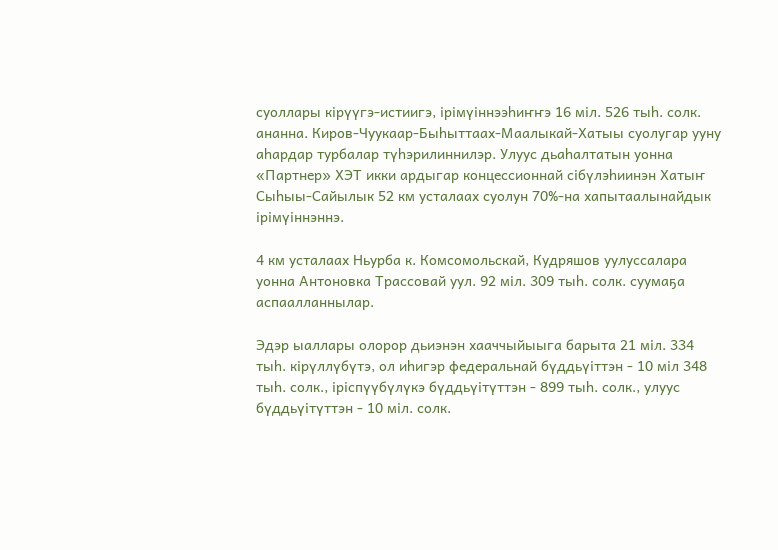суоллары кірүүгэ-истиигэ, ірімүіннээһиҥҥэ 16 міл. 526 тыһ. солк. ананна. Киров-Чуукаар-Быһыттаах-Маалыкай-Хатыы суолугар ууну аһардар турбалар түһэрилиннилэр. Улуус дьаһалтатын уонна «Партнер» ХЭТ икки ардыгар концессионнай сібүлэһиинэн Хатыҥ Сыһыы-Сайылык 52 км усталаах суолун 70%-на хапытаалынайдык ірімүіннэннэ.

4 км усталаах Ньурба к. Комсомольскай, Кудряшов уулуссалара уонна Антоновка Трассовай уул. 92 міл. 309 тыһ. солк. суумаҕа аспаалланнылар.

Эдэр ыаллары олорор дьиэнэн хааччыйыыга барыта 21 міл. 334 тыһ. кірүллүбүтэ, ол иһигэр федеральнай бүддьүіттэн - 10 міл 348 тыһ. солк., іріспүүбүлүкэ бүддьүітүттэн - 899 тыһ. солк., улуус бүддьүітүттэн - 10 міл. солк.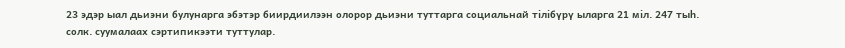23 эдэр ыал дьиэни булунарга эбэтэр биирдиилээн олорор дьиэни туттарга социальнай тілібүрү ыларга 21 міл. 247 тыһ. солк. суумалаах сэртипикээти туттулар.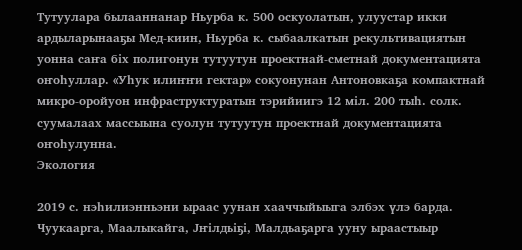Тутуулара былааннанар Ньурба к. 500 оскуолатын, улуустар икки ардыларынааҕы Мед-киин, Ньурба к. сыбаалкатын рекультивациятын уонна саҥа біх полигонун тутуутун проектнай-сметнай документацията оҥоһуллар. «Уһук илиҥҥи гектар» сокуонунан Антоновкаҕа компактнай микро-оройуон инфраструктуратын тэрийиигэ 12 міл. 200 тыһ. солк. суумалаах массыына суолун тутуутун проектнай документацията оҥоһулунна.
Экология

2019 с. нэһилиэнньэни ыраас уунан хааччыйыыга элбэх үлэ барда. Чуукаарга, Маалыкайга, Јҥілдьіҕі, Малдьаҕарга ууну ыраастыыр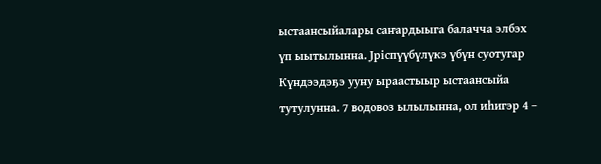ыстаансыйалары саҥардыыга балачча элбэх үп ыытылынна. Јріспүүбүлүкэ үбүн суотугар Күндээдэҕэ ууну ыраастыыр ыстаансыйа тутулунна. 7 водовоз ылылынна, ол иһигэр 4 –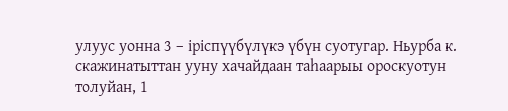улуус уонна 3 – іріспүүбүлүкэ үбүн суотугар. Ньурба к. скажинатыттан ууну хачайдаан таһаарыы ороскуотун толуйан, 1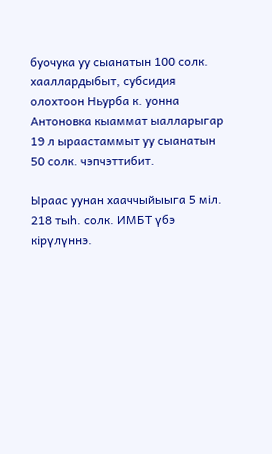буочука уу сыанатын 100 солк. хааллардыбыт, субсидия олохтоон Ньурба к. уонна Антоновка кыаммат ыалларыгар 19 л ыраастаммыт уу сыанатын 50 солк. чэпчэттибит.

Ыраас уунан хааччыйыыга 5 міл. 218 тыһ. солк. ИМБТ үбэ кірүлүннэ.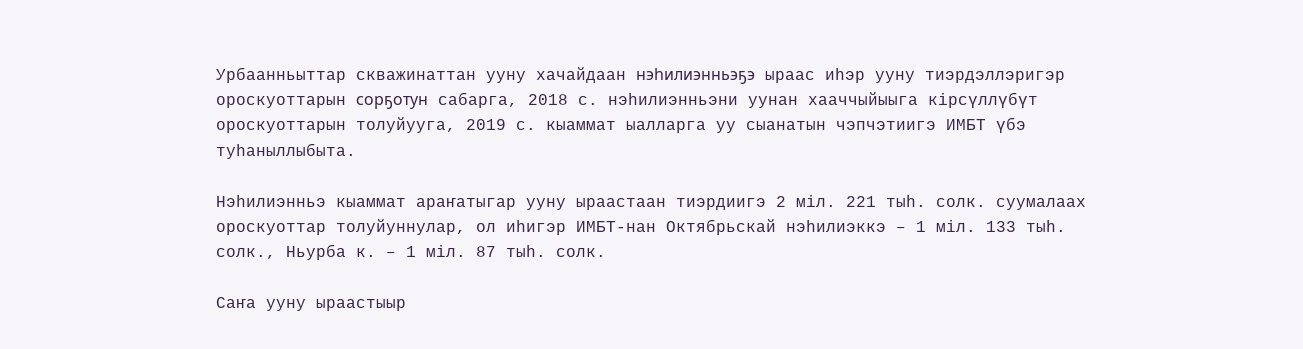Урбаанньыттар скважинаттан ууну хачайдаан нэһилиэнньэҕэ ыраас иһэр ууну тиэрдэллэригэр ороскуоттарын сорҕотун сабарга, 2018 с. нэһилиэнньэни уунан хааччыйыыга кірсүллүбүт ороскуоттарын толуйууга, 2019 с. кыаммат ыалларга уу сыанатын чэпчэтиигэ ИМБТ үбэ туһаныллыбыта.

Нэһилиэнньэ кыаммат араҥатыгар ууну ыраастаан тиэрдиигэ 2 міл. 221 тыһ. солк. суумалаах ороскуоттар толуйуннулар, ол иһигэр ИМБТ-нан Октябрьскай нэһилиэккэ – 1 міл. 133 тыһ. солк., Ньурба к. – 1 міл. 87 тыһ. солк.

Саҥа ууну ыраастыыр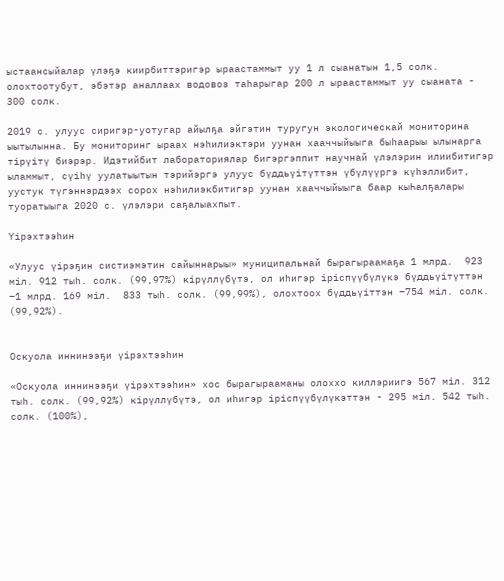ыстаансыйалар үлэҕэ киирбиттэригэр ыраастаммыт уу 1 л сыанатын 1,5 солк. олохтоотубут, эбэтэр аналлаах водовоз таһарыгар 200 л ыраастаммыт уу сыаната - 300 солк.

2019 с. улуус сиригэр-уотугар айылҕа эйгэтин туругун экологическай мониторина ыытылынна. Бу мониторинг ыраах нэһилиэктэри уунан хааччыйыыга быһаарыы ылынарга тірүітү биэрэр. Идэтийбит лабораториялар бигэргэппит научнай үлэлэрин илиибитигэр ыламмыт, сүіһү уулатыытын тэрийэргэ улуус бүддьүітүттэн үбүлүүргэ күһэллибит, уустук түгэннэрдээх сорох нэһилиэкбитигэр уунан хааччыйыыга баар кыҺалҕалары туоратыыга 2020 с. үлэлэри саҕалыахпыт.

Үірэхтээһин

«Улуус үірэҕин систиэмэтин сайыннарыы» муниципальнай бырагыраамаҕа 1 млрд.  923 міл. 912 тыһ. солк. (99,97%) кірүллүбүтэ, ол иһигэр іріспүүбүлүкэ бүддьүітүттэн –1 млрд. 169 міл.  833 тыһ. солк. (99,99%), олохтоох бүддьүіттэн –754 міл. солк. (99,92%).


Оскуола иннинээҕи үірэхтээһин

«Оскуола иннинээҕи үірэхтээһин» хос бырагырааманы олоххо киллэриигэ 567 міл. 312 тыһ. солк. (99,92%) кірүллүбүтэ, ол иһигэр іріспүүбүлүкэттэн - 295 міл. 542 тыһ. солк. (100%),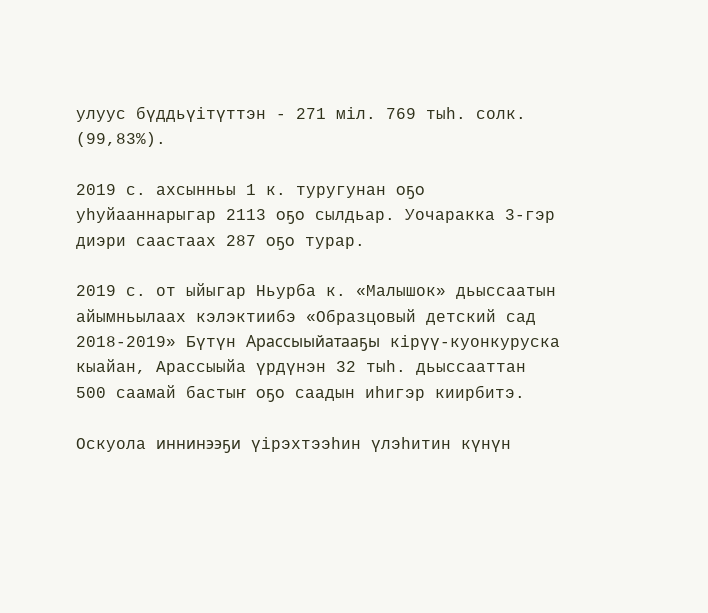улуус бүддьүітүттэн - 271 міл. 769 тыһ. солк. (99,83%).

2019 с. ахсынньы 1 к. туругунан оҕо уһуйааннарыгар 2113 оҕо сылдьар. Уочаракка 3-гэр диэри саастаах 287 оҕо турар.

2019 с. от ыйыгар Ньурба к. «Малышок» дьыссаатын айымньылаах кэлэктиибэ «Образцовый детский сад 2018-2019» Бүтүн Арассыыйатааҕы кірүү-куонкуруска кыайан, Арассыыйа үрдүнэн 32 тыһ. дьыссааттан 500 саамай бастыҥ оҕо саадын иһигэр киирбитэ.

Оскуола иннинээҕи үірэхтээһин үлэһитин күнүн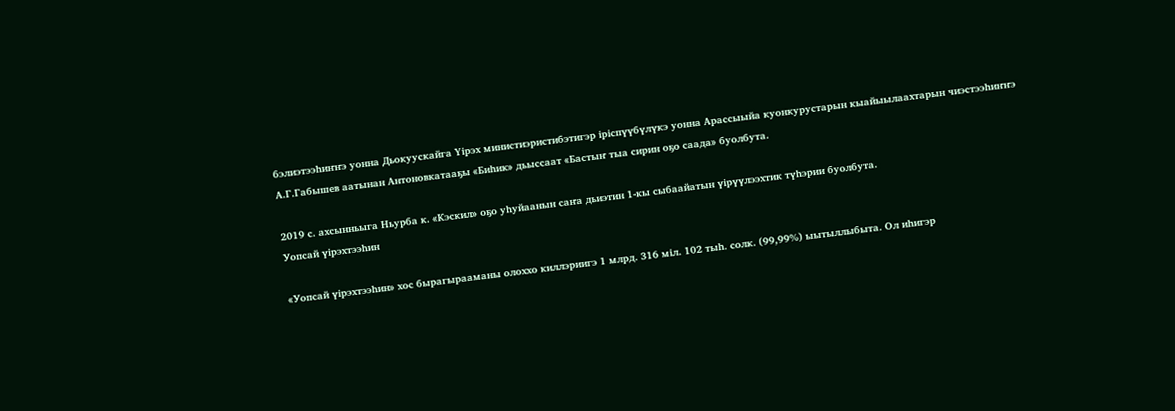бэлиэтээһиҥҥэ уонна Дьокуускайга Үірэх министиэристибэтигэр іріспүүбүлүкэ уонна Арассыыйа куонкурустарын кыайыылаахтарын чиэстээһиҥҥэ А.Г.Габышев аатынан Антоновкатааҕы «Биһик» дьыссаат «Бастыҥ тыа сирин оҕо саада» буолбута.

2019 с. ахсынньыга Ньурба к. «Кэскил» оҕо уһуйаанын саҥа дьиэтин 1-кы сыбаайатын үірүүлээхтик түһэрии буолбута.
Уопсай үірэхтээһин

«Уопсай үірэхтээһин» хос бырагырааманы олоххо киллэриигэ 1 млрд. 316 міл. 102 тыһ. солк. (99,99%) ыытыллыбыта. Ол иһигэр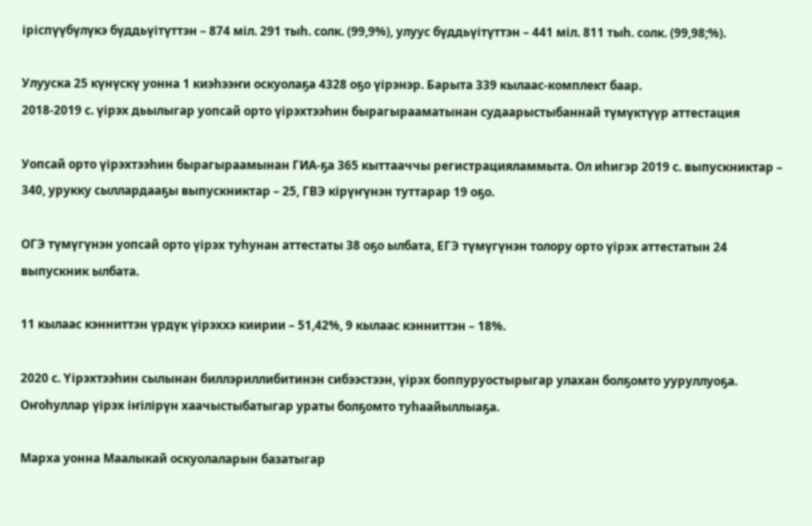іріспүүбүлүкэ бүддьүітүттэн – 874 міл. 291 тыһ. солк. (99,9%), улуус бүддьүітүттэн – 441 міл. 811 тыһ. солк. (99,98;%).

Улууска 25 күнүскү уонна 1 киэһээҥи оскуолаҕа 4328 оҕо үірэнэр. Барыта 339 кылаас-комплект баар.
2018-2019 с. үірэх дьылыгар уопсай орто үірэхтээһин бырагырааматынан судаарыстыбаннай түмүктүүр аттестация

Уопсай орто үірэхтээһин бырагыраамынан ГИА-ҕа 365 кыттааччы регистрацияламмыта. Ол иһигэр 2019 с. выпускниктар – 340, урукку сыллардааҕы выпускниктар – 25, ГВЭ кірүҥүнэн туттарар 19 оҕо.

ОГЭ түмүгүнэн уопсай орто үірэх туһунан аттестаты 38 оҕо ылбата, ЕГЭ түмүгүнэн толору орто үірэх аттестатын 24 выпускник ылбата.

11 кылаас кэнниттэн үрдүк үірэххэ киирии – 51,42%, 9 кылаас кэнниттэн – 18%.

2020 с. Үірэхтээһин сылынан биллэриллибитинэн сибээстээн, үірэх боппуруостырыгар улахан болҕомто ууруллуоҕа. Оҥоһуллар үірэх іҥілірүн хаачыстыбатыгар ураты болҕомто туһаайыллыаҕа.

Марха уонна Маалыкай оскуолаларын базатыгар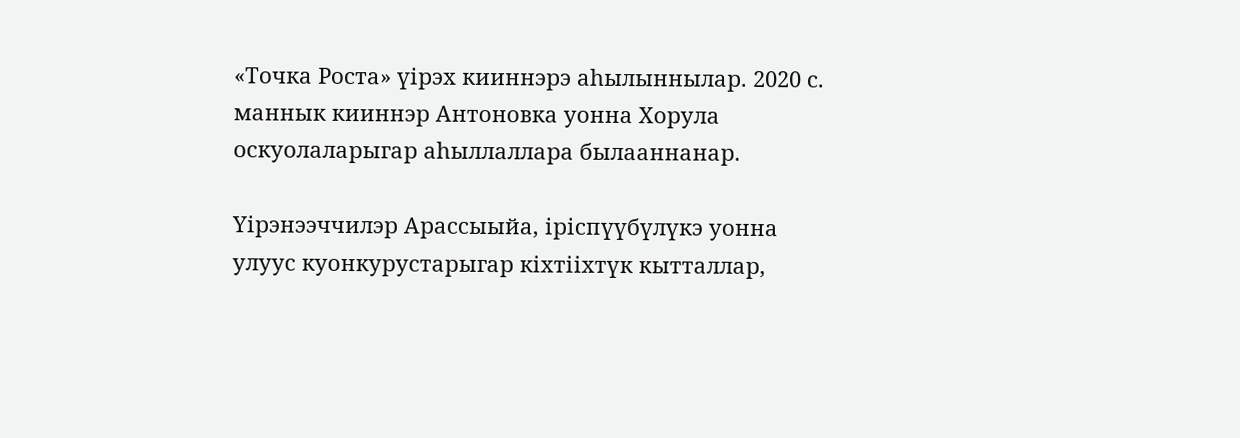«Точка Роста» үірэх кииннэрэ аһылыннылар. 2020 с. маннык кииннэр Антоновка уонна Хорула оскуолаларыгар аһыллаллара былааннанар.

Үірэнээччилэр Арассыыйа, іріспүүбүлүкэ уонна улуус куонкурустарыгар кіхтііхтүк кытталлар,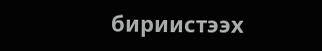бириистээх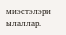миэстэлэри ылаллар.